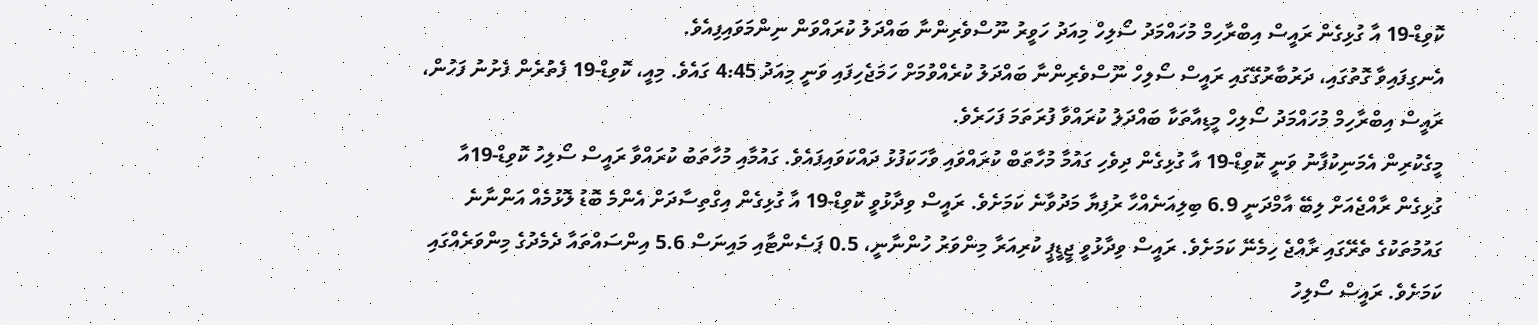ކޮވިޑް-19 އާ ގުޅިގެން ރައީސް އިބްރާހިމް މުހައްމަދު ސޯލިހް މިއަދު ހަވީރު ނޫސްވެރިންނާ ބައްދަލު ކުރައްވަން ނިންމަވައިފިއެވެ.
އެނގިފައިވާ ގޮތުގައި، ދަރުބާރުގޭގައި ރައީސް ސޯލިހް ނޫސްވެރިންނާ ބައްދަލު ކުރެއްވުމަށް ހަމަޖެހިފައި ވަނީ މިއަދު 4:45 ގައެވެ. މިއީ، ކޮވިޑް-19 ފެތުރެން ފެށުނު ފަހުން، ރައީސް އިބްރާހިމް މުހައްމަދު ސޯލިހް މީޑިއާތަކާ ބައްދަލު ކުރައްވާ ފުރަތަމަ ފަހަރެވެ.
މީގެކުރިން އެމަނިކުފާނު ވަނީ ކޮވިޑް-19 އާ ގުޅިގެން ދިވެހި ގައުމާ މުހާތަބް ކުރައްވައި ވާހަކަފުޅު ދައްކަވައިފައެވެ. ގައުމާއި މުހާތަބު ކުރައްވާ ރައީސް ސޯލިހު ކޮވިޑް-19އާ ގުޅިގެން ރާއްޖެއަށް ލިބޭ އާމްދަނީ 6.9 ބިލިއަނެއްހާ ރުފިޔާ މަދުވާނެ ކަމަށެވެ. ރައީސް ވިދާޅުވީ ކޮވިޑް-19 އާ ގުޅިގެން އިގްތިސާދަށް އެންމެ ބޮޑު ލޮޅުމެއް އަންނާނެ ގައުމުތަކުގެ ތެރޭގައި ރާއްޖެ ހިމެނޭ ކަމަށެވެ. ރައީސް ވިދާޅުވީ ޖީޑީޕީ ކުރިއަރާ މިންވަރު ހުންނާނީ، 0.5 ޕަސެންޓާއި މައިނަސް 5.6 އިންސައްތައާ ދެމެދުގެ މިންވަރެއްގައި ކަމަށެވެ. ރައީސް ސޯލިހު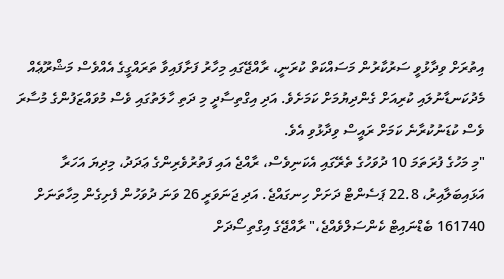އިތުރަށް ވިދާޅުވީ ސަރުކާރުން މަސައްކަތް ކުރަނީ، ރާއްޖޭގައި މިހާރު ފަށާފައިވާ ތަރައްގީގެ އެއްވެސް މަޝްރޫޢެއް މެދުކަނޑާނުލައި ކުރިއަށް ގެންދިޔުމަށް ކަމަށެވެ. އަދި އިގްތިސާދީ މި ދަތި ހާލަތުގައި ވެސް މުވައްޒަފުންގެ މުސާރަ ވެސް ކުޑަނުކުރާނެ ކަމަށް ރައީސް ވިދާޅުވި އެވެ.
"މި މަހުގެ ފުރަތަމަ 10 ދުވަހުގެ ތެރޭގައި އެކަނިވެސް، ރާއްޖެ އައި ފަތުރުވެރިންގެ ޢަދަދު، މިދިޔަ އަހަރާ އަޅައިބަލާއިރު، 22.8 ޕަސެންޓް ދަށަށް ހިނގައްޖެ. އަދި ޖަނަވަރީ 26 ވަނަ ދުވަހުން ފެށިގެން މިހާތަނަށް 161740 ބެޑްނައިޓް ކެންސަލްވެއްޖެ،" ރާއްޖޭގެ އިގްތިސޯދަށް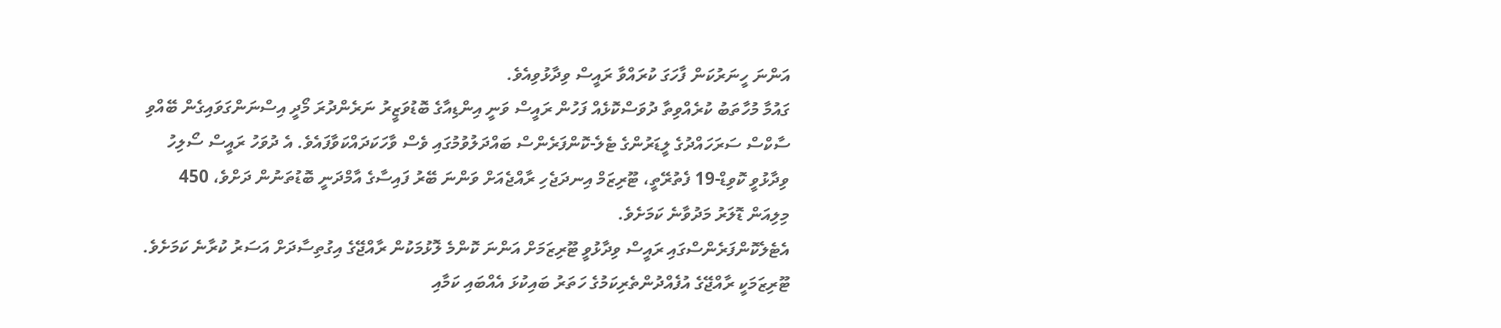އަންނަ ހީނަރުކަން ފާހަގަ ކުރައްވާ ރައީސް ވިދާޅުވިއެވެ.
ގައުމާ މުހާތަބު ކުރެއްވިތާ ދުވަސްކޮޅެއް ފަހުން ރައީސް ވަނީ އިންޑިއާގެ ބޮޑުވަޒީރު ނަރެންދުރަ މޯދީ އިސްނަންގަވައިގެން ބޭއްވި ސާކްސް ސަރަހައްދުގެ ލީޑަރުންގެ ޓެލެ-ކޮންފަރެންސް ބައްދަލުވުމުގައި ވެސް ވާހަކަދައްކަވާފައެވެ. އެ ދުވަހު ރައީސް ސޯލިހު ވިދާޅުވީ ކޮވިޑް-19 ފެތުރޭތީ، ޓޫރިޒަމް އިނދަޖެހި ރާއްޖެއަށް ވަންނަ ބޭރު ފައިސާގެ އާމްދަނީ ބޮޑުތަނުން ދަށްވެ، 450 މިލިއަން ޑޮލަރު މަދުވާނެ ކަމަށެވެ.
އެޓެލެކޮންފަރެންސްގައި ރައީސް ވިދާޅުވީ ޓޫރިޒަމަށް އަންނަ ކޮންމެ ލޮޅުމަކުން ރާއްޖޭގެ އިގުތިސާދަށް އަސަރު ކުރާނެ ކަމަށެވެ. ޓޫރިޒަމަކީ ރާއްޖޭގެ އުފެއްދުންތެރިކަމުގެ ހަތަރު ބައިކުޅަ އެއްބައި ކަމާއި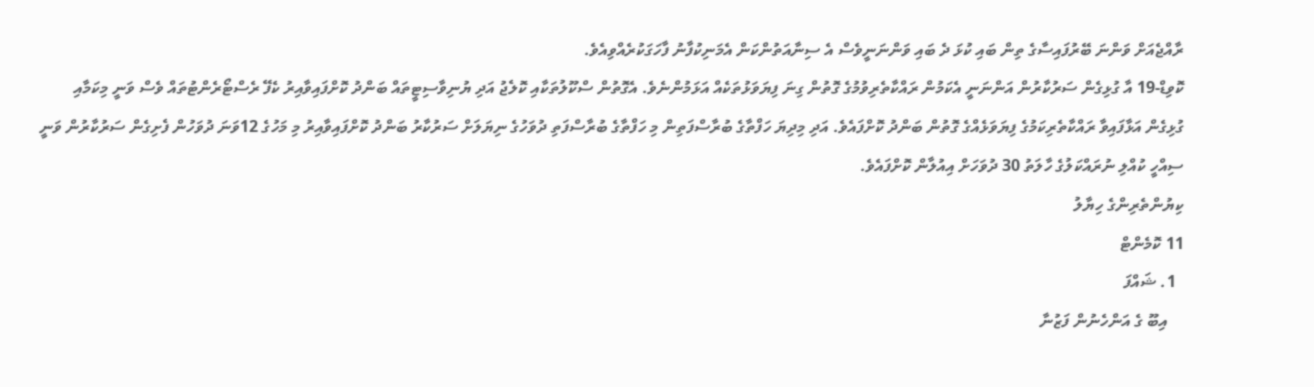ރާއްޖެއަށް ވަންނަ ބޭރުފައިސާގެ ތިން ބައި ކުޅަ ދެ ބައި ވަންނަނީވެސް އެ ސިނާއަތުންކަން އެމަނިކުފާނު ފާހަގަކުރެއްވިއެވެ.
ކޮވިޑް-19 އާ ގުޅިގެން ސަރުކާރުން އަންނަނީ އެކަމުން ރައްކާތެރިވުމުގެ ގޮތުން ގިނަ ފިޔަވަޅުތަކެއް އަޅަމުންނެވެ. އެގޮތުން ސްކޫލުތަކާއި ކޮލެޖު އަދި ޔުނިވާސިޓީތައް ބަންދު ކޮށްފައިވާއިރު ކެފޭ ރެސްޓޯރެންޓުތައް ވެސް ވަނީ މިކަމާއި ގުޅިގެން އަޅާފައިވާ ރައްކާތެރިކަމުގެ ފިޔަވަޅެއްގެ ގޮތުން ބަންދު ކޮށްފައެވެ. އަދި މިދިޔަ ހަފްތާގެ ބުރާސްފަތިން މި ހަފްތާގެ ބުރާސްފަތި ދުވަހުގެ ނިޔަލަށް ސަރުކާރު ބަންދު ކޮށްފައިވާއިރު މި މަހުގެ 12ވަނަ ދުވަހުން ފެށިގެން ސަރުކާރުން ވަނީ ސިއްހީ ކުއްލި ނުރައްކަލުގެ ހާލަތު 30 ދުވަހަށް އިއުލާން ކޮށްފައެވެ.
ކިޔުންތެރިންގެ ހިޔާލު
11 ކޮމެންޓް
  1. ޝައްފަ
    އިބޫ ގެ އަންހެނުން ފަޒުނާ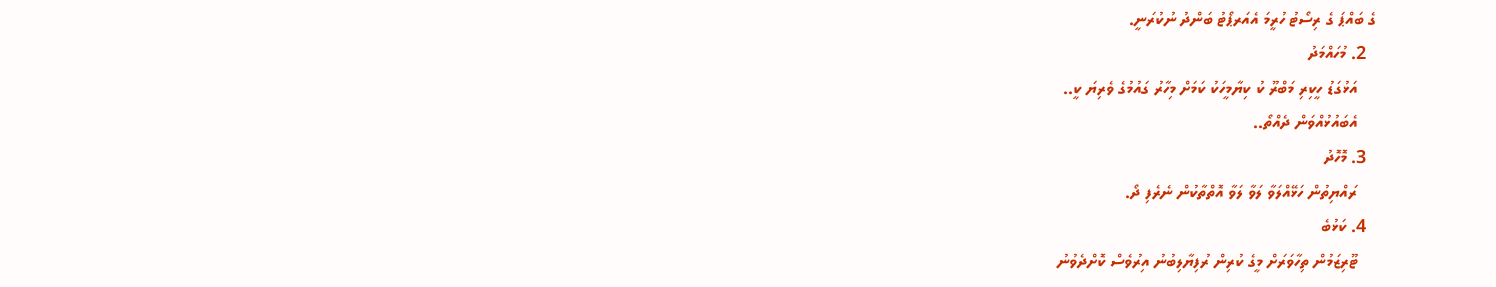ގެ ބައްޕަ ގެ ރިސޯޓު ހުރީމަ އެއަރޕޯޓު ބަންދު ނުކުރަނީ.
  2. މުހައްމަދު
    އަޅުގަޑު ހީކިރި މަބްރޫ ކު ކިޔާމީހަކު ކަމަށް މިހާރު ގައުމުގެ ވެރިޔަ ކީ..
    އެބައުޅުއްވަން ދެއްތޯ..
  3. މޮހޮދު
    ރައްޔިތުން ހަޅޭއްލަވާ ލަވާ ލަވާ އޮތްތާކުން ނެރެފި ދޯ.
  4. ކަޅުބެ
    ޓޫރިޒަމުން ތިހާވަރަށް މީގެ ކުރިން ރުފިޔާލިބުނު އިރުވެސް ކޮށްދެވުނު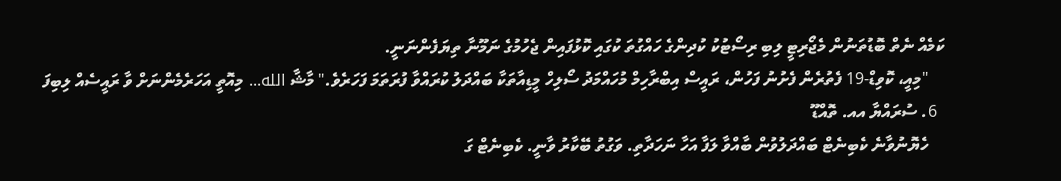ކަމެއް ނެތް ބޮޑުތަނުން މެޖޯރިޓީ ލިބި ރިސޯޓުކު ކުދިންގެ ހައްގުތަ ކުގައި ކޮޅުފައިން ޖެހުމުގެ ނަމޫނާ ތިޔަފެންނަނީ.
    "މިއީ، ކޮވިޑް-19 ފެތުރެން ފެށުނު ފަހުން، ރައީސް އިބްރާހިމް މުހައްމަދު ސޯލިހް މީޑިއާތަކާ ބައްދަލު ކުރައްވާ ފުރަތަމަ ފަހަރެވެ." މާޝާ الله... މިއޮތީ އަހަރެމެންނަށް ވާ ރައީސެއް ލިބިފަ
  6. ސުރައްޔާ އއ. ތޮއްޑޫ
    ހެޔޮނުވާނެ ކެބިނެޓް ބައްދަލުވުން ބާއްވާ ލަފާ އަހާ ނަހަދާތި. ވަގުތު ބޭކާރު ވާނީ. ކެބިނެޓް ގަ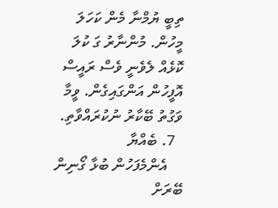ތިބީ ޔުމްނާ މެން ކަހަލަ މީހުން. މުންނާރު ގަ ކުލަ ކޮޅެއް ލެވެނީ ވެސް ރައީސް އޮފީހުން އަންގައިގެން. ވީމާ ވަގުތު ބޭކާރު ނުކުރައްވާތި.
  7. ބެއްޔާ
    އެންމެފަހުން ބުޅާ ގޯނިން ބޭރަށް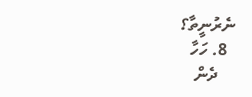ނެރުނީތާ؟
  8. ހަހާ
    ދެން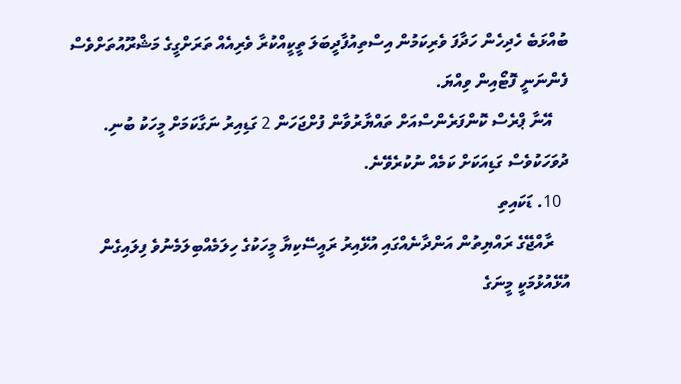ބުއްޅަބެ ހެދިހެން ހަދާފަ ވެރިކަމުން އިސްތިއުފާދީބަލަ ތީކީއްކުރާ ވެރިއެއް ތަރަށްގީގެ މަޝްރޫއުތަށްވެސް ފެންނަނީ ފޮޓޯއިން ވިއްޔަ.
    އޭނާ ޕްރެސް ކޮންފަރެންސްއަށް ތައްޔާރުވާން ފުށްޖަހަން 2 ގަޑިއިރު ނަގާކަމަށް މީހަކު ބުނި. ދުވަހަކުވެސް ގަޑިއަކަށް ކަމެއް ނުކުރެވޭނެ.
  10. ޑަކައިތި
    ރާއްޖޭގެ ރައްޔިތުން އަންދާނެއްގައި އުޅޭއިރު ރައީސޭކިޔާ މީހަކުގެ ހިލަމެއްބިލަމެނުވެ ފިލައިގެން އުޅޭއުޅުމަކީ މީނަގެ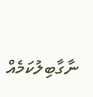ނާގާބިލުކަމެއް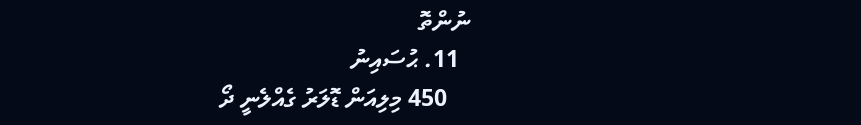ނުންތޮ
  11. ޙުސައިނު
    450 މިލިއަން ޑޮލަރު ގެއްލެނީ ދޯ